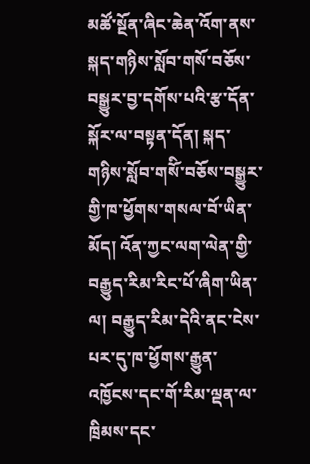མཚོ་སྔོན་ཞིང་ཆེན་འོག་ནས་སྐད་གཉིས་སློབ་གསོ་བཅོས་བསྒྱུར་བྱ་དགོས་པའི་རྩ་དོན་སྐོར་ལ་བསྟན་དོན། སྐད་གཉིས་སློབ་གསོི་བཅོས་བསྒྱུར་གྱི་ཁ་ཕྱོགས་གསལ་བོ་ཡིན་མོད། འོན་ཀྱང་ལག་ལེན་གྱི་བརྒྱུད་རིམ་རིང་པོ་ཞིག་ཡིན་ལ། བརྒྱུད་རིམ་དེའི་ནང་ངེས་པར་དུ་ཁ་ཕྱོགས་རྒྱུན་འཁྱོངས་དང་གོ་རིམ་ལྡན་ལ་ཁྲིམས་དང་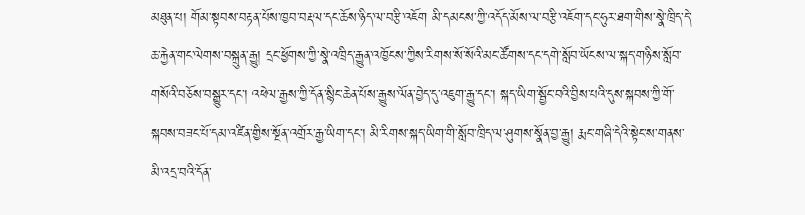མཐུན་པ། གོམ་སྟབས་བརྟན་པོས་ཁྱབ་བརྡལ་དང་ཆོས་ཉིད་ལ་བརྩི་འཇོག མི་དམངས་ཀྱི་འདོད་མོས་ལ་བརྩི་འཇོག་དང་ཧུར་ཐག་གིས་སྣེ་ཁྲིད་དེ་ཆ་རྐྱེན་གང་ལེགས་བསྐྲུན་རྒྱུ། དྲང་ཕྱོགས་ཀྱི་སྣེ་འཁྲིད་རྒྱུན་འཁྱོངས་ཀྱིས་རིགས་སོ་སོའི་མང་ཚོགས་དང་དགེ་སློབ་ཡོངས་ལ་སྐད་གཉིས་སློབ་གསོའི་བཅོས་བསྒྱུར་དང་། འཕེལ་རྒྱས་ཀྱི་དོན་སྙིང་ཆེན་པོས་རྒྱུས་ལོན་བྱེད་དུ་འཇུག་རྒྱུ་དང་། སྐད་ཡིག་སྦྱོང་བའི་བྱིས་པའི་དུས་སྐབས་ཀྱི་གོ་སྐབས་བཟང་པོ་དམ་འཛིན་གྱིས་སྔོན་འགྲོར་རྒྱ་ཡིག་དང་། མི་རིགས་སྐད་ཡིག་གི་སློབ་ཁྲིད་ལ་ཤུགས་སྣོན་བྱ་རྒྱུ། རྨང་གཞི་དེའི་སྟེང་ས་གནས་མི་འདྲ་བའི་དོན་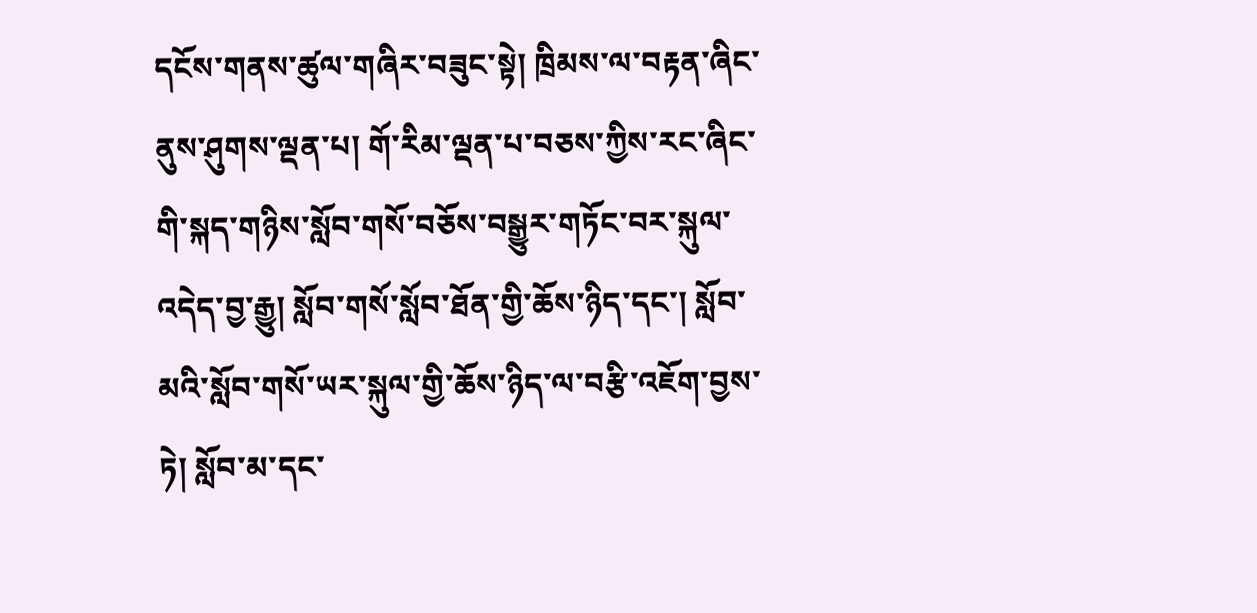དངོས་གནས་ཚུལ་གཞིར་བཟུང་སྟེ། ཁྲིམས་ལ་བརྟན་ཞིང་ནུས་ཤུགས་ལྡན་པ། གོ་རིམ་ལྡན་པ་བཅས་ཀྱིས་རང་ཞིང་གི་སྐད་གཉིས་སློབ་གསོ་བཅོས་བསྒྱུར་གཏོང་བར་སྐུལ་འདེད་བྱ་རྒྱུ། སློབ་གསོ་སློབ་ཐོན་གྱི་ཆོས་ཉིད་དང་། སློབ་མའི་སློབ་གསོ་ཡར་སྐུལ་གྱི་ཆོས་ཉིད་ལ་བརྩི་འཇོག་བྱས་ཏེ། སློབ་མ་དང་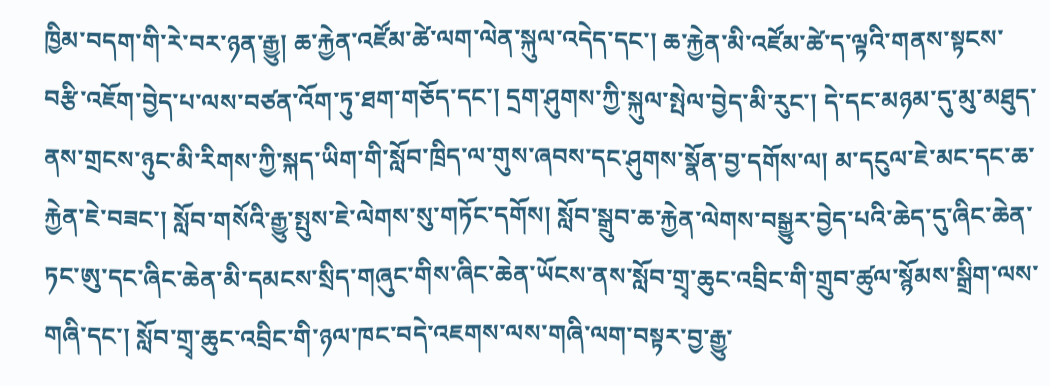ཁྱིམ་བདག་གི་རེ་བར་ཉན་རྒྱུ། ཆ་རྐྱེན་འཛོམ་ཚེ་ལག་ལེན་སྐུལ་འདེད་དང་། ཆ་རྐྱེན་མི་འཛོམ་ཚེ་ད་ལྟའི་གནས་སྟངས་བརྩི་འཇོག་བྱེད་པ་ལས་བཙན་འོག་ཏུ་ཐག་གཅོད་དང་། དྲག་ཤུགས་ཀྱི་སྐུལ་སྤེལ་བྱེད་མི་རུང་། དེ་དང་མཉམ་དུ་མུ་མཐུད་ནས་གྲངས་ཉུང་མི་རིགས་ཀྱི་སྐད་ཡིག་གི་སློབ་ཁྲིད་ལ་གུས་ཞབས་དང་ཤུགས་སྣོན་བྱ་དགོས་ལ། མ་དངུལ་ཇེ་མང་དང་ཆ་རྐྱེན་ཇེ་བཟང་། སློབ་གསོའི་རྒྱུ་སྤུས་ཇེ་ལེགས་སུ་གཏོང་དགོས། སློབ་སྒྲུབ་ཆ་རྐྱེན་ལེགས་བསྒྱུར་བྱེད་པའི་ཆེད་དུ་ཞིང་ཆེན་ཏང་ཨུ་དང་ཞིང་ཆེན་མི་དམངས་སྲིད་གཞུང་གིས་ཞིང་ཆེན་ཡོངས་ནས་སློབ་གྲྭ་ཆུང་འབྲིང་གི་གྲུབ་ཚུལ་སྙོམས་སྒྲིག་ལས་གཞི་དང་། སློབ་གྲྭ་ཆུང་འབྲིང་གི་ཉལ་ཁང་བདེ་འཇགས་ལས་གཞི་ལག་བསྟར་བྱ་རྒྱུ་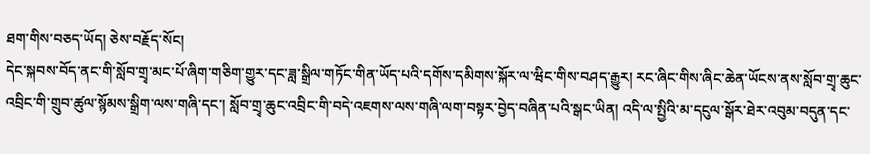ཐག་གིས་བཅད་ཡོད། ཅེས་བརྗོད་སོང།
དེང་སྐབས་བོད་ནང་གི་སློབ་གྲྭ་མང་པོ་ཞིག་གཅིག་གྱུར་དང་ཟླ་སྒྲིལ་གཏོང་གིན་ཡོད་པའི་དགོས་དམིགས་སྐོར་ལ་ཝིང་གིས་བཤད་རྒྱུར། རང་ཞིང་གིས་ཞིང་ཆེན་ཡོངས་ནས་སློབ་གྲྭ་ཆུང་འབྲིང་གི་གྲུབ་ཚུལ་སྙོམས་སྒྲིག་ལས་གཞི་དང་། སློབ་གྲྭ་ཆུང་འབྲིང་གི་བདེ་འཇགས་ལས་གཞི་ལག་བསྟར་བྱེད་བཞིན་པའི་སྒང་ཡིན། འདི་ལ་སྤྱིའི་མ་དངུལ་སྒོར་ཐེར་འབུམ་བདུན་དང་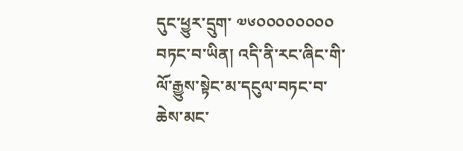དུང་ཕྱུར་དྲུག་ ༧༦༠༠༠༠༠༠༠༠ བཏང་བ་ཡིན། འདི་ནི་རང་ཞིང་གི་ལོ་རྒྱུས་སྟེང་མ་དངུལ་བཏང་བ་ཆེས་མང་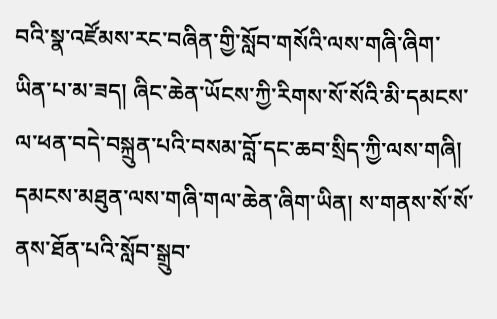བའི་སྣ་འཛོམས་རང་བཞིན་གྱི་སློབ་གསོའི་ལས་གཞི་ཞིག་ཡིན་པ་མ་ཟད། ཞིང་ཆེན་ཡོངས་ཀྱི་རིགས་སོ་སོའི་མི་དམངས་ལ་ཕན་བདེ་བསྐྲུན་པའི་བསམ་བློ་དང་ཆབ་སྲིད་ཀྱི་ལས་གཞི། དམངས་མཐུན་ལས་གཞི་གལ་ཆེན་ཞིག་ཡིན། ས་གནས་སོ་སོ་ནས་ཐོན་པའི་སློབ་སྒྲུབ་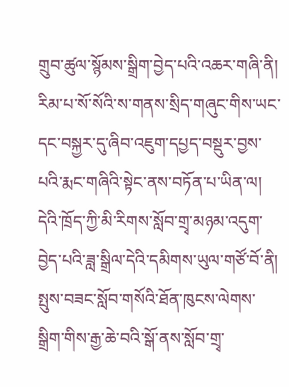གྲུབ་ཚུལ་སྙོམས་སྒྲིག་བྱེད་པའི་འཆར་གཞི་ནི། རིམ་པ་སོ་སོའི་ས་གནས་སྲིད་གཞུང་གིས་ཡང་དང་བསྐྱར་དུ་ཞིབ་འཇུག་དཔྱད་བསྡུར་བྱས་པའི་རྨང་གཞིའི་སྟེང་ནས་བཏོན་པ་ཡིན་ལ། དེའི་ཁྲོད་ཀྱི་མི་རིགས་སློབ་གྲྭ་མཉམ་འདུག་བྱེད་པའི་ཟླ་སྒྲིལ་དེའི་དམིགས་ཡུལ་གཙོ་བོ་ནི། སྤུས་བཟང་སློབ་གསོའི་ཐོན་ཁུངས་ལེགས་སྒྲིག་གིས་རྒྱ་ཆེ་བའི་སྒོ་ནས་སློབ་གྲྭ་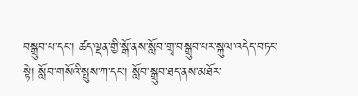བསྒྲུབ་པ་དང་། ཚད་ལྡན་གྱི་སྒོ་ནས་སློབ་གྲྭ་བསྒྲུབ་པར་སྐུལ་འདེད་བཏང་སྟེ། སློབ་གསོའི་སྤུས་ཀ་དང་། སློབ་སྒྲུབ་ཐད་ནས་མཐོར་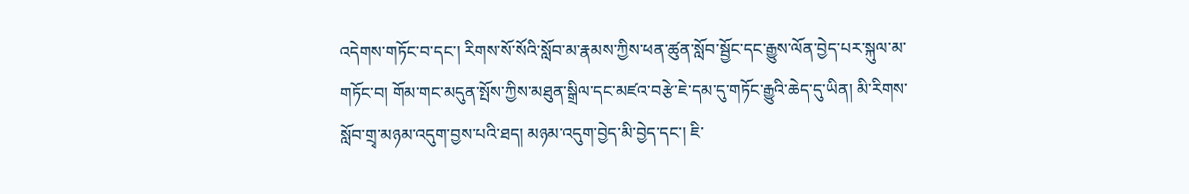འདེགས་གཏོང་བ་དང་། རིགས་སོ་སོའི་སློབ་མ་རྣམས་ཀྱིས་ཕན་ཚུན་སློབ་སྦྱོང་དང་རྒྱུས་ལོན་བྱེད་པར་སྐུལ་མ་གཏོང་བ། གོམ་གང་མདུན་སྤོས་ཀྱིས་མཐུན་སྒྲིལ་དང་མཛའ་བརྩེ་ཇེ་དམ་དུ་གཏོང་རྒྱུའི་ཆེད་དུ་ཡིན། མི་རིགས་སློབ་གྲྭ་མཉམ་འདུག་བྱས་པའི་ཐད། མཉམ་འདུག་བྱེད་མི་བྱེད་དང་། ཇི་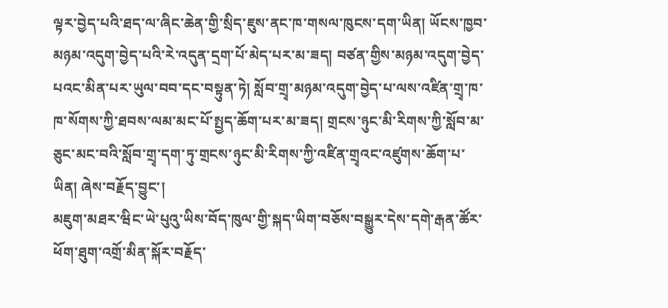ལྟར་བྱེད་པའི་ཐད་ལ་ཞིང་ཆེན་གྱི་སྲིད་ཇུས་ནང་ཁ་གསལ་ཁུངས་དག་ཡིན། ཡོངས་ཁྱབ་མཉམ་འདུག་བྱེད་པའི་རེ་འདུན་དྲག་པོ་མེད་པར་མ་ཟད། བཙན་གྱིས་མཉམ་འདུག་བྱེད་པའང་མིན་པར་ཡུལ་བབ་དང་བསྟུན་ཏེ། སློབ་གྲྭ་མཉམ་འདུག་བྱེད་པ་ལས་འཛིན་གྲྭ་ཁ་ཁ་སོགས་ཀྱི་ཐབས་ལམ་མང་པོ་སྤྱད་ཆོག་པར་མ་ཟད། གྲངས་ཉུང་མི་རིགས་ཀྱི་སློབ་མ་ཅུང་མང་བའི་སློབ་གྲྭ་དག་ཏུ་གྲངས་ཉུང་མི་རིགས་ཀྱི་འཛིན་གྲྭའང་འཛུགས་ཆོག་པ་ཡིན། ཞེས་བརྗོད་བྱུང་།
མཇུག་མཐར་ཝིང་ཡེ་པུའུ་ཡིས་བོད་ཁུལ་གྱི་སྐད་ཡིག་བཅོས་བསྒྱུར་དེས་དགེ་རྒན་ཚོར་ཕོག་ཐུག་འགྲོ་མིན་སྐོར་བརྗོད་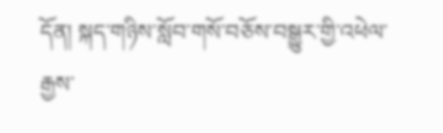དོན། སྐད་གཉིས་སློབ་གསོ་བཅོས་བསྒྱུར་གྱི་འཕེལ་རྒྱས་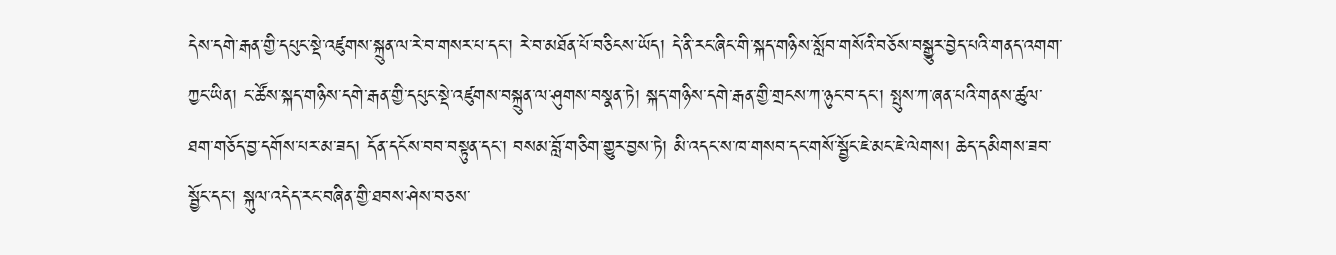དེས་དགེ་རྒན་གྱི་དཔུང་སྡེ་འཛུགས་སྐྲུན་ལ་རེ་བ་གསར་པ་དང་། རེ་བ་མཐོན་པོ་བཅིངས་ཡོད། དེ་ནི་རང་ཞིང་གི་སྐད་གཉིས་སློབ་གསོའི་བཅོས་བསྒྱུར་བྱེད་པའི་གནད་འགག་ཀྱང་ཡིན། ང་ཚོས་སྐད་གཉིས་དགེ་རྒན་གྱི་དཔུང་སྡེ་འཛུགས་བསྐྲུན་ལ་ཤུགས་བསྣན་ཏེ། སྐད་གཉིས་དགེ་རྒན་གྱི་གྲངས་ཀ་ཉུང་བ་དང་། སྤུས་ཀ་ཞན་པའི་གནས་ཚུལ་ཐག་གཅོད་བྱ་དགོས་པར་མ་ཟད། དོན་དངོས་བབ་བསྟུན་དང་། བསམ་བློ་གཅིག་གྱུར་བྱས་ཏེ། མི་འདང་ས་ཁ་གསབ་དང་གསོ་སྦྱོང་ཇེ་མང་ཇེ་ལེགས། ཆེད་དམིགས་ཟབ་སྦྱོང་དང་། སྐུལ་འདེད་རང་བཞིན་གྱི་ཐབས་ཤེས་བཅས་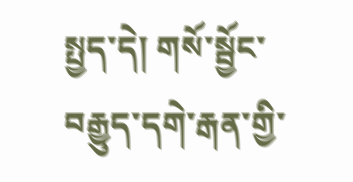སྤྱད་དེ། གསོ་སྦྱོང་བརྒྱུད་དགེ་རྒན་གྱི་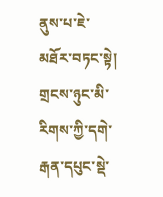ནུས་པ་ཇེ་མཐོར་བཏང་སྟེ། གྲངས་ཉུང་མི་རིགས་ཀྱི་དགེ་རྒན་དཔུང་སྡེ་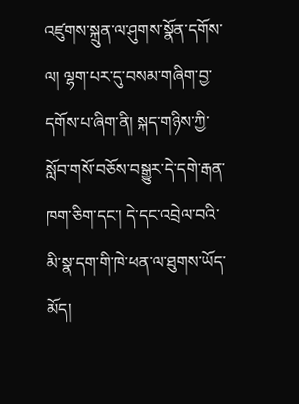འཛུགས་སྐྲུན་ལ་ཤུགས་སྣོན་དགོས་ལ། ལྷག་པར་དུ་བསམ་གཞིག་བྱ་དགོས་པ་ཞིག་ནི། སྐད་གཉིས་ཀྱི་སློབ་གསོ་བཅོས་བསྒྱུར་དེ་དགེ་རྒན་ཁག་ཅིག་དང་། དེ་དང་འབྲེལ་བའི་མི་སྣ་དག་གི་ཁེ་ཕན་ལ་ཐུགས་ཡོད་མོད།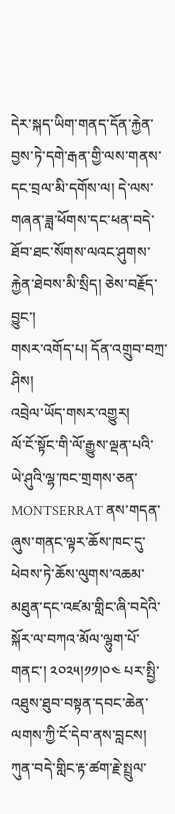དེར་སྐད་ཡིག་གནད་དོན་རྐྱེན་བྱས་ཏེ་དགེ་རྒན་གྱི་ལས་གནས་དང་བྲལ་མི་དགོས་ལ། དེ་ལས་གཞན་ཟླ་ཕོགས་དང་ཕན་བདེ་ཐོབ་ཐང་སོགས་ལའང་ཤུགས་རྐྱེན་ཐེབས་མི་སྲིད། ཅེས་བརྗོད་བྱུང་།
གསར་འགོད་པ། དོན་འགྲུབ་བཀྲ་ཤིས།
འབྲེལ་ཡོད་གསར་འགྱུར།
ལོ་ངོ་སྟོང་གི་ལོ་རྒྱུས་ལྡན་པའི་ཡེ་ཤུའི་ལྷ་ཁང་གྲགས་ཅན་ MONTSERRAT ནས་གདན་ཞུས་གནང་ལྟར་ཆོས་ཁང་དུ་ཕེབས་ཏེ་ཆོས་ལུགས་འཆམ་མཐུན་དང་འཛམ་གླིང་ཞི་བདེའི་སྐོར་ལ་བཀའ་མོལ་ལྷུག་པོ་གནང་། ༢༠༢༥།༡༡།༠༤ པར་སྤྱི་འཐུས་ཐུབ་བསྟན་དབང་ཆེན་ལགས་ཀྱི་ངོ་དེབ་ནས་བླངས།
ཀུན་བདེ་གླིང་རྟ་ཚག་རྗེ་སྤྲུལ་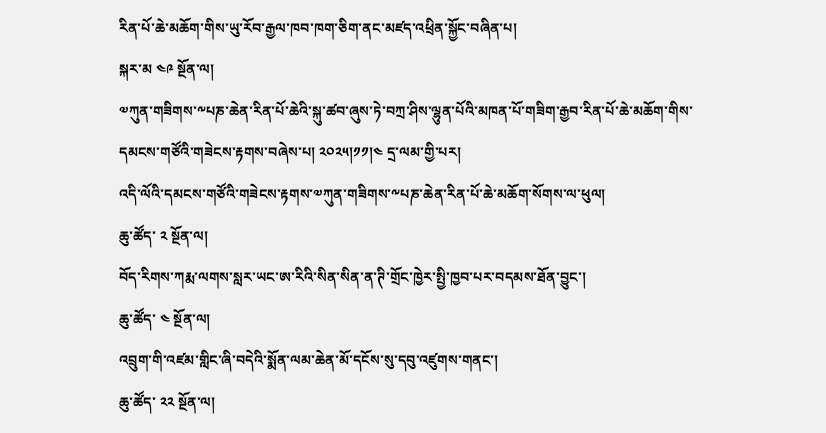རིན་པོ་ཆེ་མཆོག་གིས་ཡུ་རོབ་རྒྱལ་ཁབ་ཁག་ཅིག་ནང་མཛད་འཕྲིན་སྐྱོང་བཞིན་པ།
སྐར་མ ༤༩ སྔོན་ལ།
༧ཀུན་གཟིགས་༸པཎ་ཆེན་རིན་པོ་ཆེའི་སྐུ་ཚབ་ཞུས་ཏེ་བཀྲ་ཤིས་ལྷུན་པོའི་མཁན་པོ་གཟིག་རྒྱབ་རིན་པོ་ཆེ་མཆོག་གིས་དམངས་གཙོའི་གཟེངས་རྟགས་བཞེས་པ། ༢༠༢༥།༡༡།༤ དྲ་ལམ་གྱི་པར།
འདི་ལོའི་དམངས་གཙོའི་གཟེངས་རྟགས་༧ཀུན་གཟིགས་༸པཎ་ཆེན་རིན་པོ་ཆེ་མཆོག་སོགས་ལ་ཕུལ།
ཆུ་ཚོད་ ༢ སྔོན་ལ།
བོད་རིགས་ཀརྨ་ལགས་སླར་ཡང་ཨ་རིའི་སིན་སིན་ན་ཊི་གྲོང་ཁྱེར་སྤྱི་ཁྱབ་པར་བདམས་ཐོན་བྱུང་།
ཆུ་ཚོད་ ༤ སྔོན་ལ།
འབྲུག་གི་འཛམ་གླིང་ཞི་བདེའི་སྨོན་ལམ་ཆེན་མོ་དངོས་སུ་དབུ་འཛུགས་གནང་།
ཆུ་ཚོད་ ༢༢ སྔོན་ལ།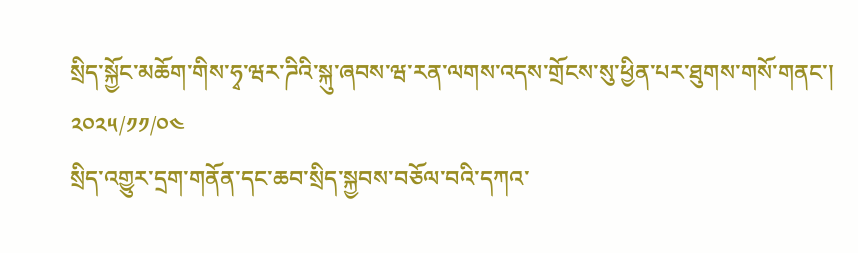སྲིད་སྐྱོང་མཆོག་གིས་ཧྭ་ཝར་ཌིའི་སྐུ་ཞབས་ཝ་རན་ལགས་འདས་གྲོངས་སུ་ཕྱིན་པར་ཐུགས་གསོ་གནང་།
༢༠༢༥/༡༡/༠༤
སྲིད་འགྱུར་དྲག་གནོན་དང་ཆབ་སྲིད་སྐྱབས་བཅོལ་བའི་དཀའ་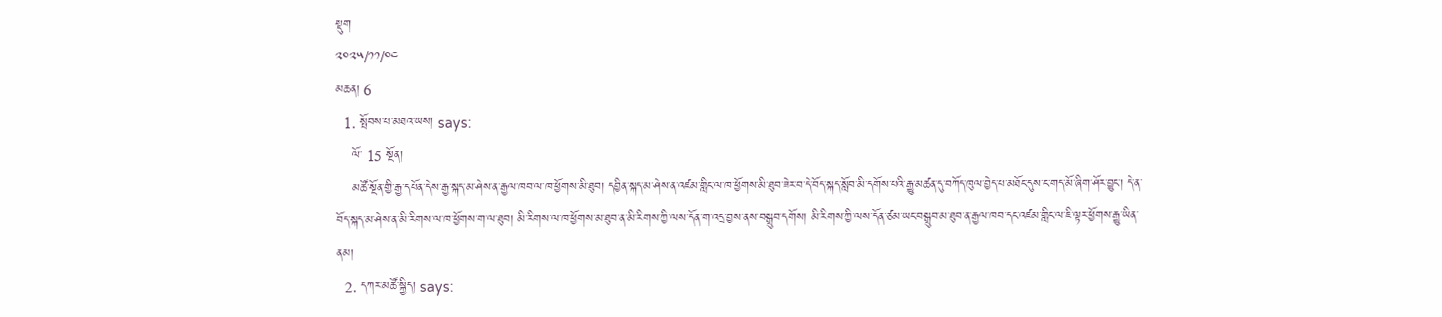སྡུག
༢༠༢༥/༡༡/༠༤
མཆན། 6
  1. སྤོབས་པ་མཐའ་ཡས། says:
    ལོ་ 15 སྔོན།
    མཚོ་སྔོན་གྱི་རྒྱ་དཔོན་དེས་རྒྱ་སྐད་མ་ཤེས་ན་རྒྱལ་ཁབ་ལ་ཁ་ཕྱོགས་མི་ཐུབ། དབྱིན་སྐད་མ་ཤེས་ན་འཛམ་གླིང་ལ་ཁ་ཕྱོགས་མི་ཐུབ་ཟེར་བ་དེ་བོད་སྐད་སློབ་མི་དགོས་པའི་རྒྱུ་མཚན་དུ་བཀོད་ཁུལ་བྱེད་པ་མཐོང་དུས་ང་གད་མོ་ཞིག་ཤོར་བྱུང་། དེ་ན་བོད་སྐད་མ་ཤེས་ན་མི་རིགས་ལ་ཁ་ཕྱོགས་ག་ལ་ཐུབ། མི་རིགས་ལ་ཁ་ཕྱོགས་མ་ཐུབ་ན་མི་རིགས་ཀྱི་ལས་དོན་ག་འདྲ་བྱས་ནས་བསྒྲུབ་དགོས། མི་རིགས་ཀྱི་ལས་དོན་ཙམ་ཡང་བསྒྲུབ་མ་ཐུབ་ན་རྒྱལ་ཁབ་དང་འཛམ་གླིང་ལ་ཇི་ལྟར་ཕྱོགས་རྒྱུ་ཡིན་ནམ།
  2. དཀར་མཚོ་སྐྱིད། says: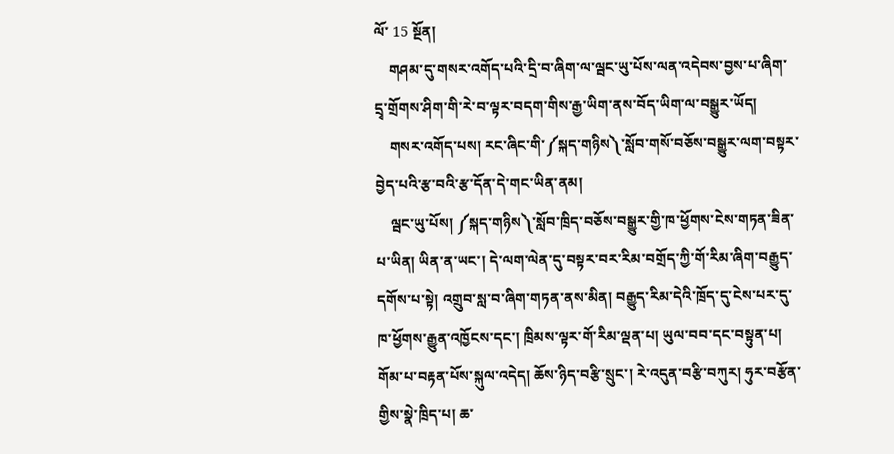ལོ་ 15 སྔོན།
    གཤམ་དུ་གསར་འགོད་པའི་དྲི་བ་ཞིག་ལ་ལྦང་ཡུ་པོས་ལན་འདེབས་བྱས་པ་ཞིག་དྲྭ་གྲོགས་ཤིག་གི་རེ་བ་ལྟར་བདག་གིས་རྒྱ་ཡིག་ནས་བོད་ཡིག་ལ་བསྒྱུར་ཡོད།
    གསར་འགོད་པས། རང་ཞིང་གི་༼སྐད་གཉིས༽་སློབ་གསོ་བཅོས་བསྒྱུར་ལག་བསྟར་བྱེད་པའི་རྩ་བའི་རྩ་དོན་དེ་གང་ཡིན་ནམ།
    ལྦང་ཡུ་པོས། ༼སྐད་གཉིས༽་སློབ་ཁྲིད་བཅོས་བསྒྱུར་གྱི་ཁ་ཕྱོགས་ངེས་གཏན་ཟིན་པ་ཡིན། ཡིན་ན་ཡང་། དེ་ལག་ལེན་དུ་བསྟར་བར་རིམ་བགྲོད་ཀྱི་གོ་རིམ་ཞིག་བརྒྱུད་དགོས་པ་སྟེ། འགྲུབ་སླ་བ་ཞིག་གཏན་ནས་མིན། བརྒྱུད་རིམ་དེའི་ཁྲོད་དུ་ངེས་པར་དུ་ཁ་ཕྱོགས་རྒྱུན་འཁྱོངས་དང་། ཁྲིམས་ལྟར་གོ་རིམ་ལྡན་པ། ཡུལ་བབ་དང་བསྟུན་པ། གོམ་པ་བརྟན་པོས་སྐུལ་འདེད། ཆོས་ཉིད་བརྩི་སྲུང་། རེ་འདུན་བརྩི་བཀུར། ཧུར་བརྩོན་གྱིས་སྣེ་ཁྲིད་པ། ཆ་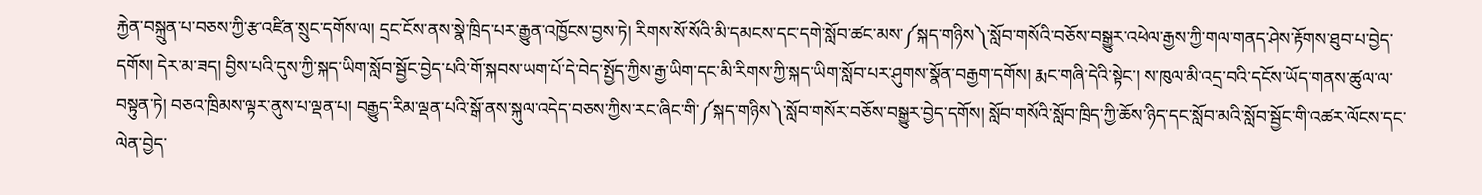རྐྱེན་བསྐྲུན་པ་བཅས་ཀྱི་རྩ་འཛིན་སྲུང་དགོས་ལ། དྲང་ངོས་ནས་སྣེ་ཁྲིད་པར་རྒྱུན་འཁྱོངས་བྱས་ཏེ། རིགས་སོ་སོའི་མི་དམངས་དང་དགེ་སློབ་ཚང་མས་༼སྐད་གཉིས༽་སློབ་གསོའི་བཅོས་བསྒྱུར་འཕེལ་རྒྱས་ཀྱི་གལ་གནད་ཤེས་རྟོགས་ཐུབ་པ་བྱེད་དགོས། དེར་མ་ཟད། བྱིས་པའི་དུས་ཀྱི་སྐད་ཡིག་སློབ་སྦྱོང་བྱེད་པའི་གོ་སྐབས་ཡག་པོ་དེ་བེད་སྤྱོད་ཀྱིས་རྒྱ་ཡིག་དང་མི་རིགས་ཀྱི་སྐད་ཡིག་སློབ་པར་ཤུགས་སྣོན་བརྒྱག་དགོས། རྨང་གཞི་དེའི་སྟེང་། ས་ཁུལ་མི་འདྲ་བའི་དངོས་ཡོད་གནས་ཚུལ་ལ་བསྟུན་ཏེ། བཅའ་ཁྲིམས་ལྟར་ནུས་པ་ལྡན་པ། བརྒྱུད་རིམ་ལྡན་པའི་སྒོ་ནས་སྐུལ་འདེད་བཅས་ཀྱིས་རང་ཞིང་གི་༼སྐད་གཉིས༽་སློབ་གསོར་བཅོས་བསྒྱུར་བྱེད་དགོས། སློབ་གསོའི་སློབ་ཁྲིད་ཀྱི་ཆོས་ཉིད་དང་སློབ་མའི་སློབ་སྦྱོང་གི་འཚར་ལོངས་དང་ལེན་བྱེད་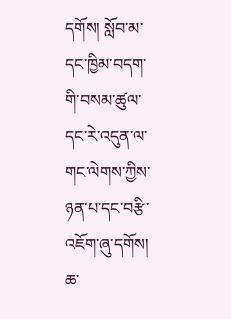དགོས། སློབ་མ་དང་ཁྱིམ་བདག་གི་བསམ་ཚུལ་དང་རེ་འདུན་ལ་གང་ལེགས་ཀྱིས་ཉན་པ་དང་བརྩི་འཇོག་ཞུ་དགོས། ཆ་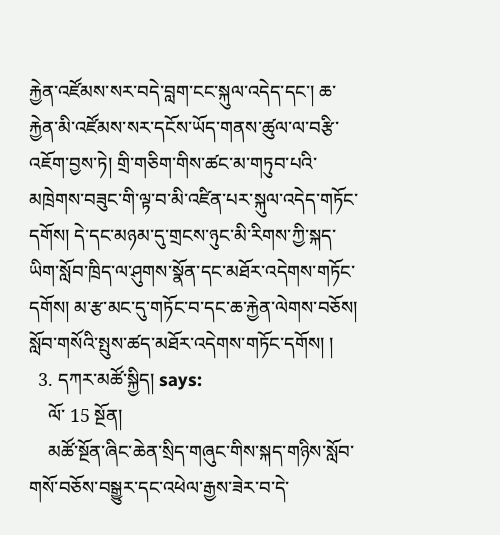རྐྱེན་འཛོམས་སར་བདེ་བླག་ངང་སྐུལ་འདེད་དང་། ཆ་རྐྱེན་མི་འཛོམས་སར་དངོས་ཡོད་གནས་ཚུལ་ལ་བརྩི་འཇོག་བྱས་ཏེ། གྲི་གཅིག་གིས་ཚང་མ་གཏུབ་པའི་མཁྲེགས་བཟུང་གི་ལྟ་བ་མི་འཛིན་པར་སྐུལ་འདེད་གཏོང་དགོས། དེ་དང་མཉམ་དུ་གྲངས་ཉུང་མི་རིགས་ཀྱི་སྐད་ཡིག་སློབ་ཁྲིད་ལ་ཤུགས་སྣོན་དང་མཐོར་འདེགས་གཏོང་དགོས། མ་རྩ་མང་དུ་གཏོང་བ་དང་ཆ་རྐྱེན་ལེགས་བཅོས། སློབ་གསོའི་སྤུས་ཚད་མཐོར་འདེགས་གཏོང་དགོས། །
  3. དཀར་མཚོ་སྐྱིད། says:
    ལོ་ 15 སྔོན།
    མཚོ་སྔོན་ཞིང་ཆེན་སྲིད་གཞུང་གིས་སྐད་གཉིས་སློབ་གསོ་བཅོས་བསྒྱུར་དང་འཕེལ་རྒྱས་ཟེར་བ་དེ་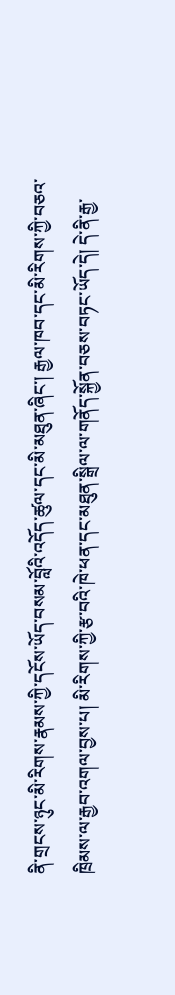ནི་གྲངས་ཉུང་མི་རིགས་རྣམས་ཀྱི་དངོས་ཡོད་བསམ་བློའི་འདོད་ཚུལ་དང་མི་མཐུན་ཞིང་། རྒྱལ་ཁབ་དང་མི་རིགས་ཀྱི་བཅའ་ཁྲིམས་ལ་རྒྱབ་འགལ་བྱས་པ། མི་རིགས་ཀྱི་རྩ་བའི་ཁེ་ཕན་དང་མཐུན་སྒྲིལ་ལ་གནོད་སྐྱོན་བཅས་བཏང་ཡོད་དེ། དེ་ནི་རྒྱ་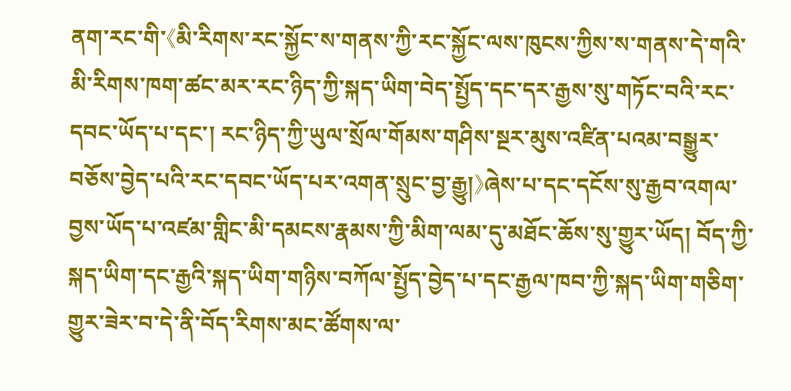ནག་རང་གི་《མི་རིགས་རང་སྐྱོང་ས་གནས་ཀྱི་རང་སྐྱོང་ལས་ཁུངས་ཀྱིས་ས་གནས་དེ་གའི་མི་རིགས་ཁག་ཚང་མར་རང་ཉིད་ཀྱི་སྐད་ཡིག་བེད་སྤྱོད་དང་དར་རྒྱས་སུ་གཏོང་བའི་རང་དབང་ཡོད་པ་དང་། རང་ཉིད་ཀྱི་ཡུལ་སྲོལ་གོམས་གཤིས་སྔར་མུས་འཛིན་པའམ་བསྒྱུར་བཅོས་བྱེད་པའི་རང་དབང་ཡོད་པར་འགན་སྲུང་བྱ་རྒྱུ།》ཞེས་པ་དང་དངོས་སུ་རྒྱབ་འགལ་བྱས་ཡོད་པ་འཛམ་གླིང་མི་དམངས་རྣམས་ཀྱི་མིག་ལམ་དུ་མཐོང་ཆོས་སུ་གྱུར་ཡོད། བོད་ཀྱི་སྐད་ཡིག་དང་རྒྱའི་སྐད་ཡིག་གཉིས་བཀོལ་སྤྱོད་བྱེད་པ་དང་རྒྱལ་ཁབ་ཀྱི་སྐད་ཡིག་གཅིག་གྱུར་ཟེར་བ་དེ་ནི་བོད་རིགས་མང་ཚོགས་ལ་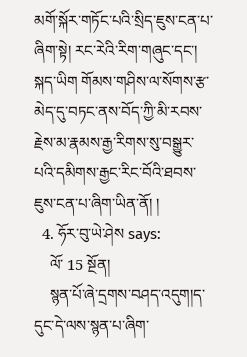མགོ་སྐོར་གཏོང་པའི་སྲིད་ཇུས་ངན་པ་ཞིག་སྟེ། རང་རེའི་རིག་གཞུང་དང་། སྐད་ཡིག གོམས་གཤིས་ལ་སོགས་རྩ་མེད་དུ་བཏང་ནས་བོད་ཀྱི་མི་རབས་རྗེས་མ་རྣམས་རྒྱ་རིགས་སུ་བསྒྱུར་པའི་དམིགས་རྒྱང་རིང་བོའི་ཐབས་ཇུས་ངན་པ་ཞིག་ཡིན་ནོ། །
  4. ཧོར་བུ་ཡེ་ཤེས says:
    ལོ་ 15 སྔོན།
    སྙན་པོ་ཞེ་དྲགས་བཤད་འདུག།ད་དུང་དེ་ལས་སྙན་པ་ཞིག་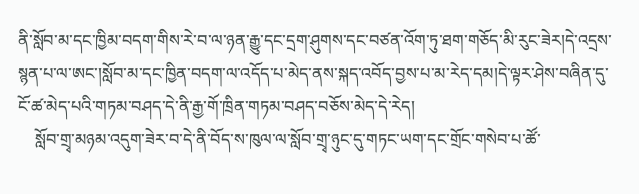ནི་སློབ་མ་དང་ཁྱིམ་བདག་གིས་རེ་བ་ལ་ཉན་རྒྱུ་དང་དྲག་ཤུགས་དང་བཙན་འོག་ཏུ་ཐག་གཅོད་མི་རུང་ཟེར།དེ་འདྲས་སྙན་པ་ལ་ཨང་།སློབ་མ་དང་ཁྱིན་བདག་ལ་འདོད་པ་མེད་ནས་སྐད་འབོད་བྱས་པ་མ་རེད་དམ།དེ་ལྟར་ཤེས་བཞིན་དུ་ངོ་ཚ་མེད་པའི་གཏམ་བཤད་དེ་ནི་རྒྱ་གོ་ཁྲིན་གཏམ་བཤད་བཅོས་མེད་དེ་རེད།
    སློབ་གྲྭ་མཉམ་འདུག་ཟེར་བ་དེ་ནི་བོད་ས་ཁུལ་ལ་སློབ་གྲྭ་ཉུང་དུ་གཏང་ཡག་དང་གྲོང་གསེབ་པ་ཚོ་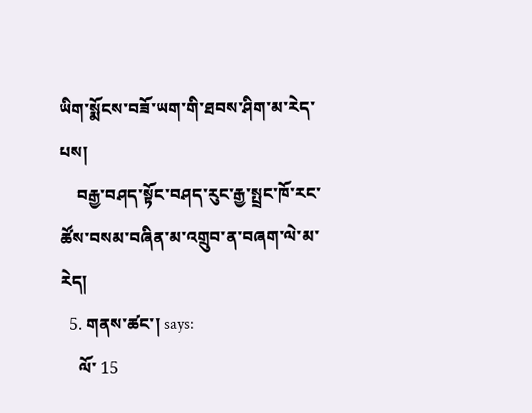ཡིག་སྨོངས་བཟོ་ཡག་གི་ཐབས་ཤིག་མ་རེད་པས།
    བརྒྱ་བཤད་སྟོང་བཤད་རུང་རྒྱ་སྤྲང་ཁོ་རང་ཚོས་བསམ་བཞིན་མ་འགྲུབ་ན་བཞག་ལེ་མ་རེད།
  5. གནས་ཚང་། says:
    ལོ་ 15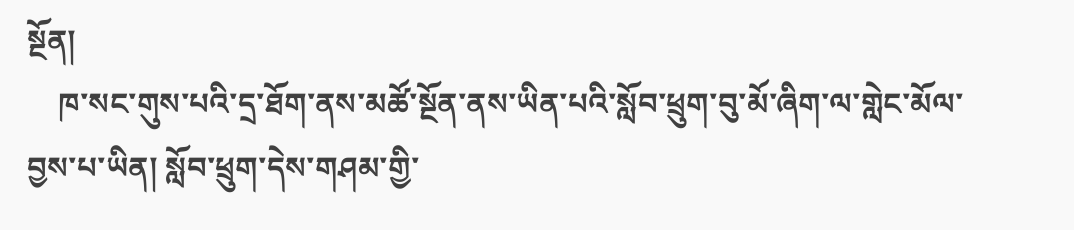སྔོན།
    ཁ་སང་གུས་པའི་དྲ་ཐོག་ནས་མཚོ་སྔོན་ནས་ཡིན་པའི་སློབ་ཕྲུག་བུ་མོ་ཞིག་ལ་གླེང་མོལ་བྱས་པ་ཡིན། སློབ་ཕྲུག་དེས་གཤམ་གྱི་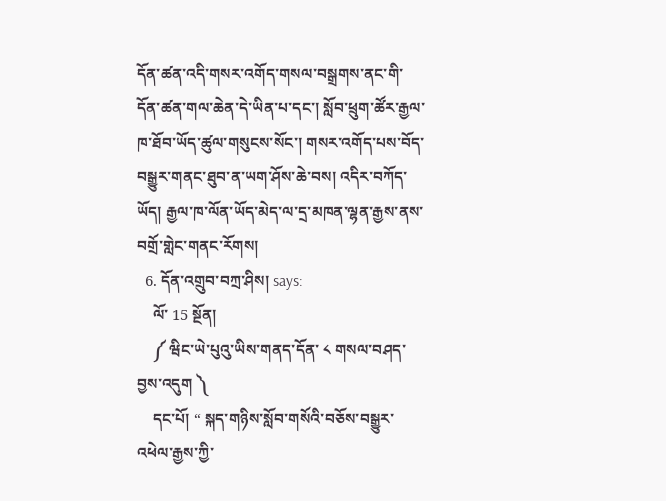དོན་ཚན་འདི་གསར་འགོད་གསལ་བསྒྲགས་ནང་གི་དོན་ཚན་གལ་ཆེན་དེ་ཡིན་པ་དང་། སློབ་ཕྲུག་ཚོར་རྒྱལ་ཁ་ཐོབ་ཡོད་ཚུལ་གསུངས་སོང་། གསར་འགོད་པས་བོད་བསྒྱུར་གནང་ཐུབ་ན་ཡག་ཤོས་ཆེ་བས། འདིར་བཀོད་ཡོད། རྒྱལ་ཁ་ལོན་ཡོད་མེད་ལ་དྲ་མཁན་ལྷན་རྒྱས་ནས་བགྲོ་གླེང་གནང་རོགས།
  6. དོན་འགྲུབ་བཀྲ་ཤིས། says:
    ལོ་ 15 སྔོན།
    ༼ ཝིང་ཡེ་པུའུ་ཡིས་གནད་དོན་ ༨ གསལ་བཤད་བྱས་འདུག ༽
    དང་པོ། “ སྐད་གཉིས་སློབ་གསོའི་བཅོས་བསྒྱུར་འཕེལ་རྒྱས་ཀྱི་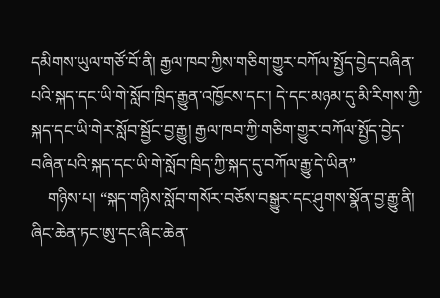དམིགས་ཡུལ་གཙོ་བོ་ནི། རྒྱལ་ཁབ་ཀྱིས་གཅིག་གྱུར་བཀོལ་སྤྱོད་བྱེད་བཞིན་པའི་སྐད་དང་ཡི་གེ་སློབ་ཁྲིད་རྒྱུན་འཁྱོངས་དང་། དེ་དང་མཉམ་དུ་མི་རིགས་ཀྱི་སྐད་དང་ཡི་གེར་སློབ་སྦྱོང་བྱ་རྒྱུ། རྒྱལ་ཁབ་ཀྱི་གཅིག་གྱུར་བཀོལ་སྤྱོད་བྱེད་བཞིན་པའི་སྐད་དང་ཡི་གེ་སློབ་ཁྲིད་ཀྱི་སྐད་དུ་བཀོལ་རྒྱུ་དེ་ཡིན”
    གཉིས་པ། “སྐད་གཉིས་སློབ་གསོར་བཅོས་བསྒྱུར་དང་ཤུགས་སྣོན་བྱ་རྒྱུ་ནི། ཞིང་ཆེན་ཏང་ཨུ་དང་ཞིང་ཆེན་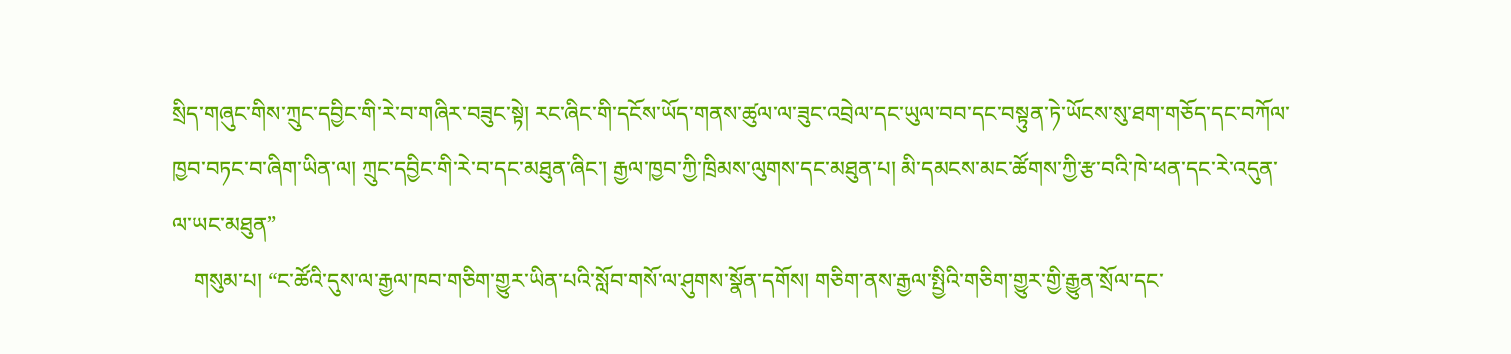སྲིད་གཞུང་གིས་ཀྲུང་དབྱིང་གི་རེ་བ་གཞིར་བཟུང་སྟེ། རང་ཞིང་གི་དངོས་ཡོད་གནས་ཚུལ་ལ་ཟུང་འབྲེལ་དང་ཡུལ་བབ་དང་བསྟུན་ཏེ་ཡོངས་སུ་ཐག་གཅོད་དང་བཀོལ་ཁྱབ་བཏང་བ་ཞིག་ཡིན་ལ། ཀྲུང་དབྱིང་གི་རེ་བ་དང་མཐུན་ཞིང་། རྒྱལ་ཁྱབ་ཀྱི་ཁྲིམས་ལུགས་དང་མཐུན་པ། མི་དམངས་མང་ཚོགས་ཀྱི་རྩ་བའི་ཁེ་ཕན་དང་རེ་འདུན་ལ་ཡང་མཐུན”
    གསུམ་པ། “ང་ཚོའི་དུས་ལ་རྒྱལ་ཁབ་གཅིག་གྱུར་ཡིན་པའི་སློབ་གསོ་ལ་ཤུགས་སྣོན་དགོས། གཅིག་ནས་རྒྱལ་སྤྱིའི་གཅིག་གྱུར་གྱི་རྒྱུན་སྲོལ་དང་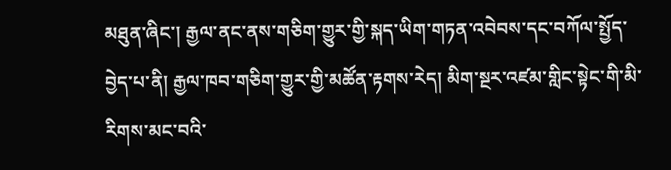མཐུན་ཞིང་། རྒྱལ་ནང་ནས་གཅིག་གྱུར་གྱི་སྐད་ཡིག་གཏན་འབེབས་དང་བཀོལ་སྤྱོད་བྱེད་པ་ནི། རྒྱལ་ཁབ་གཅིག་གྱུར་གྱི་མཚོན་རྟགས་རེད། མིག་སྔར་འཛམ་གླིང་སྟེང་གི་མི་རིགས་མང་བའི་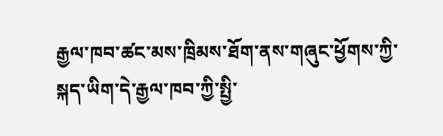རྒྱལ་ཁབ་ཚང་མས་ཁྲིམས་ཐོག་ནས་གཞུང་ཕྱོགས་ཀྱི་སྐད་ཡིག་དེ་རྒྱལ་ཁབ་ཀྱི་སྤྱི་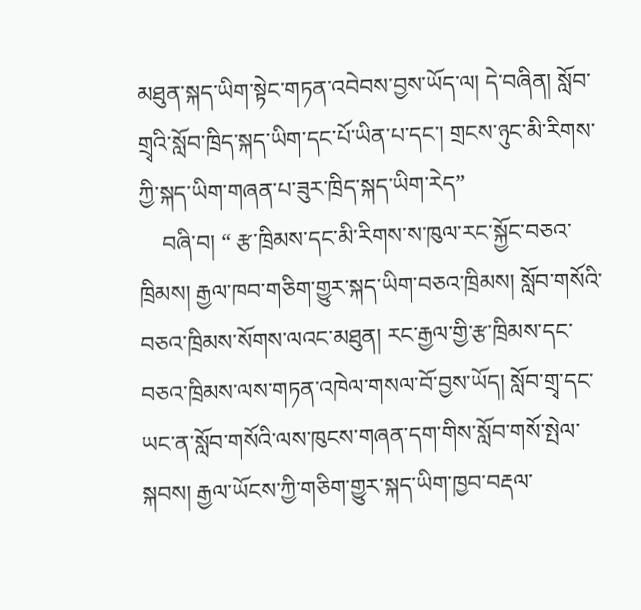མཐུན་སྐད་ཡིག་སྟེང་གཏན་འབེབས་བྱས་ཡོད་ལ། དེ་བཞིན། སློབ་གྲྭའི་སློབ་ཁྲིད་སྐད་ཡིག་དང་པོ་ཡིན་པ་དང་། གྲངས་ཉུང་མི་རིགས་ཀྱི་སྐད་ཡིག་གཞན་པ་ཟུར་ཁྲིད་སྐད་ཡིག་རེད”
    བཞི་བ། “ རྩ་ཁྲིམས་དང་མི་རིགས་ས་ཁུལ་རང་སྐྱོང་བཅའ་ཁྲིམས། རྒྱལ་ཁབ་གཅིག་གྱུར་སྐད་ཡིག་བཅའ་ཁྲིམས། སློབ་གསོའི་བཅའ་ཁྲིམས་སོགས་ལའང་མཐུན། རང་རྒྱལ་གྱི་རྩ་ཁྲིམས་དང་བཅའ་ཁྲིམས་ལས་གཏན་འཁེལ་གསལ་བོ་བྱས་ཡོད། སློབ་གྲྭ་དང་ཡང་ན་སློབ་གསོའི་ལས་ཁུངས་གཞན་དག་གིས་སློབ་གསོ་སྤེལ་སྐབས། རྒྱལ་ཡོངས་ཀྱི་གཅིག་གྱུར་སྐད་ཡིག་ཁྱབ་བརྡལ་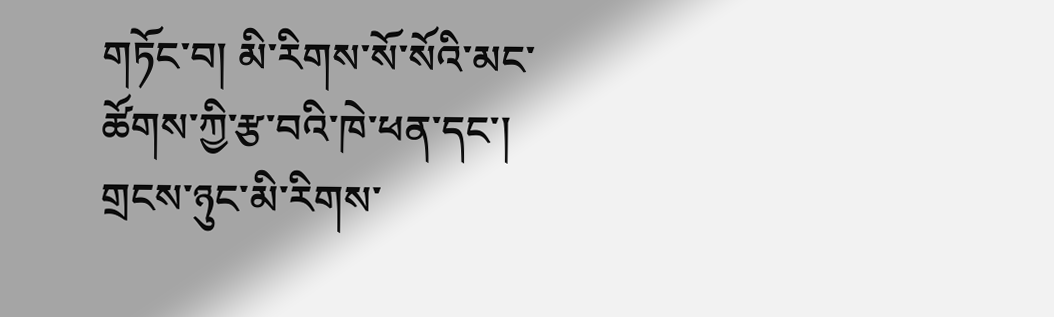གཏོང་བ། མི་རིགས་སོ་སོའི་མང་ཚོགས་ཀྱི་རྩ་བའི་ཁེ་ཕན་དང་། གྲངས་ཉུང་མི་རིགས་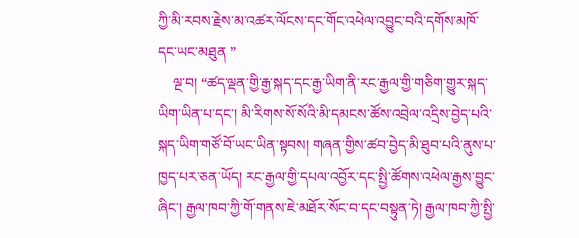ཀྱི་མི་རབས་རྗེས་མ་འཚར་ལོངས་དང་གོང་འཕེལ་འབྱུང་བའི་དགོས་མཁོ་དང་ཡང་མཐུན ”
    ལྔ་བ། “ཚད་ལྡན་གྱི་རྒྱ་སྐད་དང་རྒྱ་ཡིག་ནི་རང་རྒྱལ་གྱི་གཅིག་གྱུར་སྐད་ཡིག་ཡིན་པ་དང་། མི་རིགས་སོ་སོའི་མི་དམངས་ཚོས་འབྲེལ་འདྲིས་བྱེད་པའི་སྐད་ཡིག་གཙོ་བོ་ཡང་ཡིན་སྟབས། གཞན་གྱིས་ཚབ་བྱེད་མི་ཐུབ་པའི་ནུས་པ་ཁྱད་པར་ཅན་ཡོད། རང་རྒྱལ་གྱི་དཔལ་འབྱོར་དང་སྤྱི་ཚོགས་འཕེལ་རྒྱས་བྱུང་ཞིང་། རྒྱལ་ཁབ་ཀྱི་གོ་གནས་ཇེ་མཐོར་སོང་བ་དང་བསྟུན་ཏེ། རྒྱལ་ཁབ་ཀྱི་སྤྱི་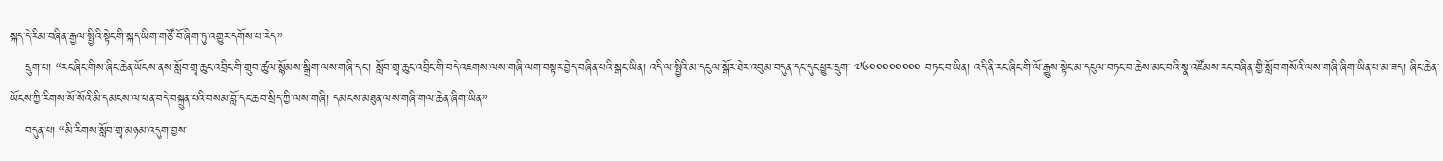སྐད་དེ་རིམ་བཞིན་རྒྱལ་སྤྱིའི་སྟེང་གི་སྐད་ཡིག་གཙོ་བོ་ཞིག་ཏུ་འགྱུར་དགོས་པ་རེད”
    དྲུག་པ། “རང་ཞིང་གིས་ཞིང་ཆེན་ཡོངས་ནས་སློབ་གྲྭ་ཆུང་འབྲིང་གི་གྲུབ་ཚུལ་སྙོམས་སྒྲིག་ལས་གཞི་དང་། སློབ་གྲྭ་ཆུང་འབྲིང་གི་བདེ་འཇགས་ལས་གཞི་ལག་བསྟར་བྱེད་བཞིན་པའི་སྒང་ཡིན། འདི་ལ་སྤྱིའི་མ་དངུལ་སྒོར་ཐེར་འབུམ་བདུན་དང་དུང་ཕྱུར་དྲུག་ ༧༦༠༠༠༠༠༠༠༠ བཏང་བ་ཡིན། འདི་ནི་རང་ཞིང་གི་ལོ་རྒྱུས་སྟེང་མ་དངུལ་བཏང་བ་ཆེས་མང་བའི་སྣ་འཛོམས་རང་བཞིན་གྱི་སློབ་གསོའི་ལས་གཞི་ཞིག་ཡིན་པ་མ་ཟད། ཞིང་ཆེན་ཡོངས་ཀྱི་རིགས་སོ་སོའི་མི་དམངས་ལ་ཕན་བདེ་བསྐྲུན་པའི་བསམ་བློ་དང་ཆབ་སྲིད་ཀྱི་ལས་གཞི། དམངས་མཐུན་ལས་གཞི་གལ་ཆེན་ཞིག་ཡིན”
    བདུན་པ། “མི་རིགས་སློབ་གྲྭ་མཉམ་འདུག་བྱས་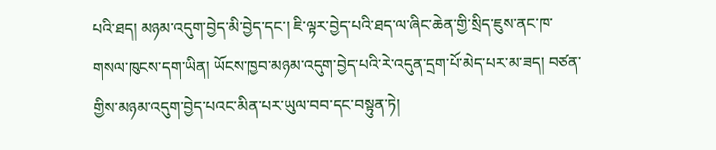པའི་ཐད། མཉམ་འདུག་བྱེད་མི་བྱེད་དང་། ཇི་ལྟར་བྱེད་པའི་ཐད་ལ་ཞིང་ཆེན་གྱི་སྲིད་ཇུས་ནང་ཁ་གསལ་ཁུངས་དག་ཡིན། ཡོངས་ཁྱབ་མཉམ་འདུག་བྱེད་པའི་རེ་འདུན་དྲག་པོ་མེད་པར་མ་ཟད། བཙན་གྱིས་མཉམ་འདུག་བྱེད་པའང་མིན་པར་ཡུལ་བབ་དང་བསྟུན་ཏེ།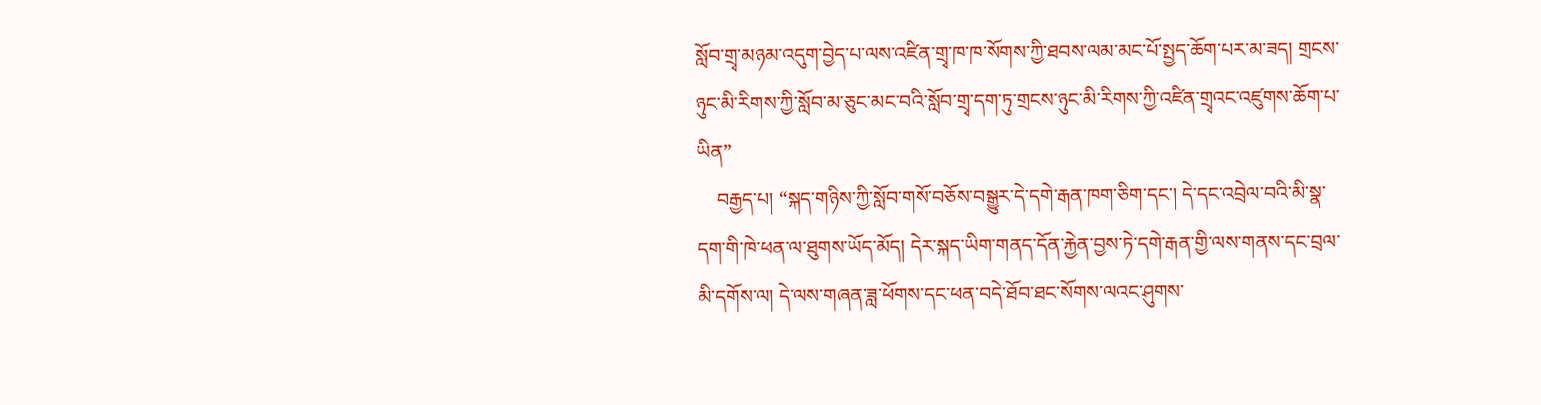སློབ་གྲྭ་མཉམ་འདུག་བྱེད་པ་ལས་འཛིན་གྲྭ་ཁ་ཁ་སོགས་ཀྱི་ཐབས་ལམ་མང་པོ་སྤྱད་ཆོག་པར་མ་ཟད། གྲངས་ཉུང་མི་རིགས་ཀྱི་སློབ་མ་ཅུང་མང་བའི་སློབ་གྲྭ་དག་ཏུ་གྲངས་ཉུང་མི་རིགས་ཀྱི་འཛིན་གྲྭའང་འཛུགས་ཆོག་པ་ཡིན”
    བརྒྱད་པ། “སྐད་གཉིས་ཀྱི་སློབ་གསོ་བཅོས་བསྒྱུར་དེ་དགེ་རྒན་ཁག་ཅིག་དང་། དེ་དང་འབྲེལ་བའི་མི་སྣ་དག་གི་ཁེ་ཕན་ལ་ཐུགས་ཡོད་མོད། དེར་སྐད་ཡིག་གནད་དོན་རྐྱེན་བྱས་ཏེ་དགེ་རྒན་གྱི་ལས་གནས་དང་བྲལ་མི་དགོས་ལ། དེ་ལས་གཞན་ཟླ་ཕོགས་དང་ཕན་བདེ་ཐོབ་ཐང་སོགས་ལའང་ཤུགས་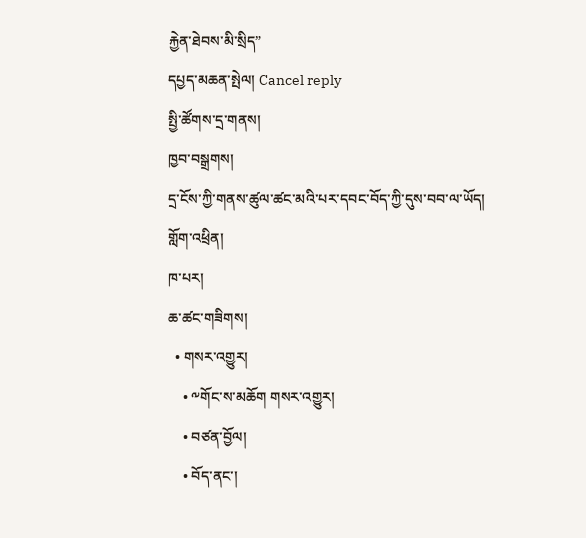རྐྱེན་ཐེབས་མི་སྲིད”
དཔྱད་མཆན་སྤེལ། Cancel reply
སྤྱི་ཚོགས་དྲ་གནས།
ཁྱབ་བསྒྲགས།
དྲ་ངོས་ཀྱི་གནས་ཚུལ་ཚང་མའི་པར་དབང་བོད་ཀྱི་དུས་བབ་ལ་ཡོད།
གློག་འཕྲིན།
ཁ་པར།
ཆ་ཚང་གཟིགས།
  • གསར་འགྱུར།
    • ༸གོང་ས་མཆོག གསར་འགྱུར།
    • བཙན་བྱོལ།
    • བོད་ནང་།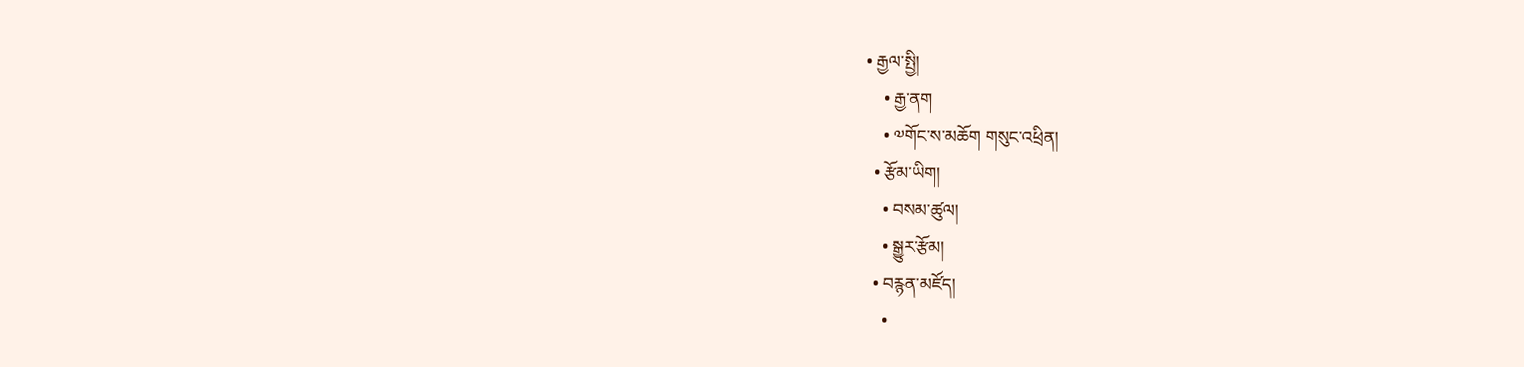• རྒྱལ་སྤྱི།
    • རྒྱ་ནག
    • ༧གོང་ས་མཆོག གསུང་འཕྲིན།
  • རྩོམ་ཡིག།
    • བསམ་ཚུལ།
    • སྒྱུར་རྩོམ།
  • བརྙན་མཛོད།
    •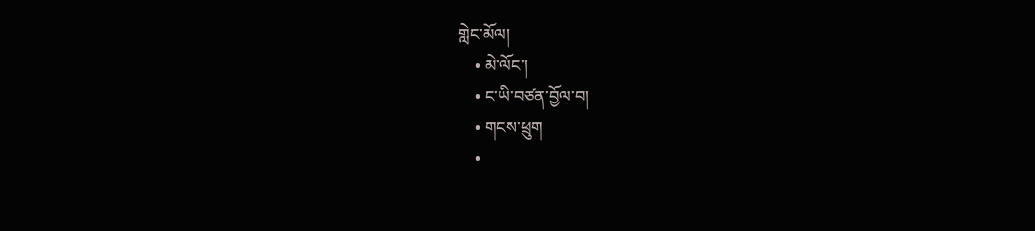གླེང་མོལ།
    • མེ་ལོང་།
    • ང་ཡི་བཙན་བྱོལ་བ།
    • གངས་ཕྲུག
    •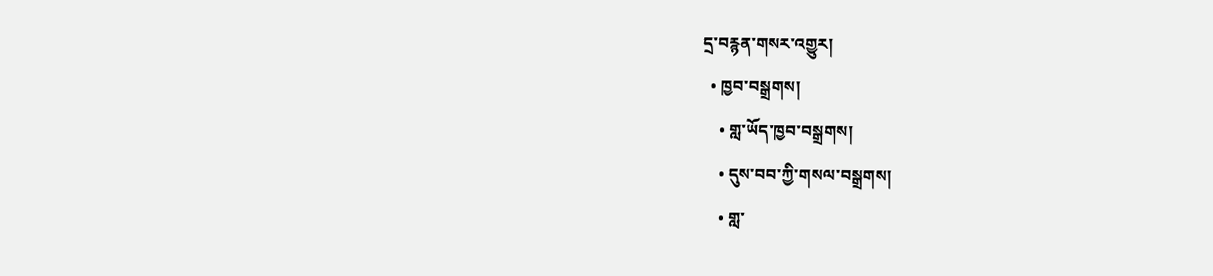དྲ་བརྙན་གསར་འགྱུར།
  • ཁྱབ་བསྒྲགས།
    • གླ་ཡོད་ཁྱབ་བསྒྲགས།
    • དུས་བབ་ཀྱི་གསལ་བསྒྲགས།
    • གླ་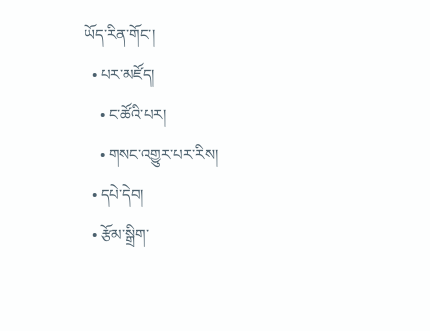ཡོད་རིན་གོང་།
  • པར་མཛོད།
    • ང་ཚོའི་པར།
    • གསང་འགྱུར་པར་རིས།
  • དཔེ་དེབ།
  • རྩོམ་སྒྲིག་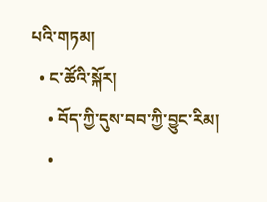པའི་གཏམ།
  • ང་ཚོའི་སྐོར།
    • བོད་ཀྱི་དུས་བབ་ཀྱི་བྱུང་རིམ།
    •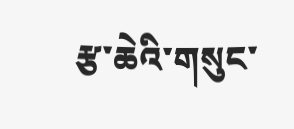རྩ་ཆེའི་གསུང་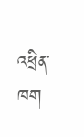འཕྲིན་ཁག